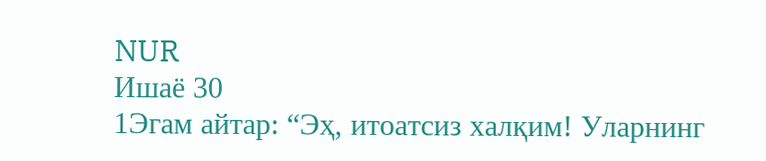NUR
Ишаё 30
1Эгам айтар: “Эҳ, итоатсиз халқим! Уларнинг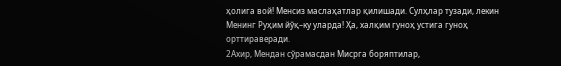ҳолига вой! Менсиз маслаҳатлар қилишади. Сулҳлар тузади, лекин Менинг Руҳим йўқ–ку уларда! Ҳа, халқим гуноҳ устига гуноҳ орттираверади.
2Ахир, Мендан сўрамасдан Мисрга боряптилар,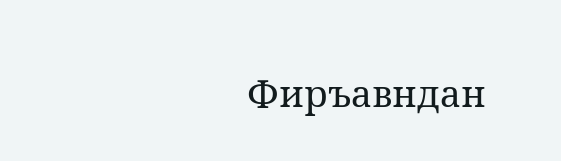Фиръавндан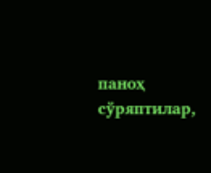паноҳ сўряптилар,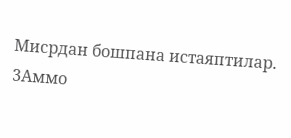Мисрдан бошпана истаяптилар.
3Аммо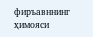фиръавннинг ҳимояси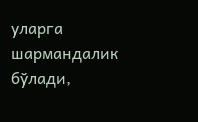уларга шармандалик бўлади,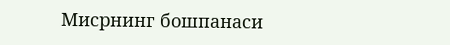Мисрнинг бошпанаси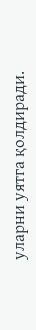уларни уятга қолдиради.